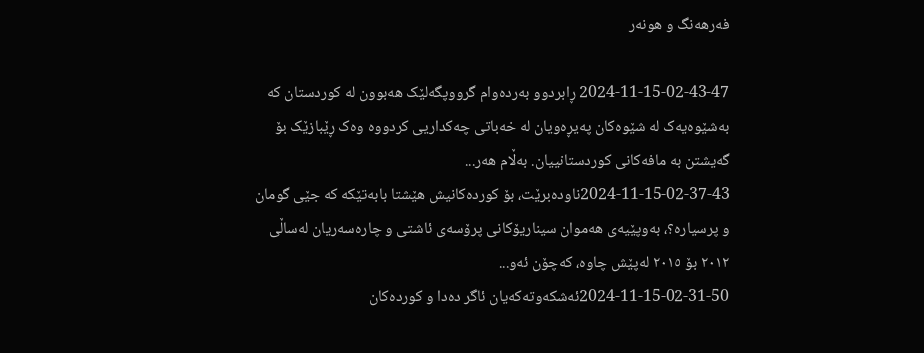فه‌رهه‌نگ‌ و هونه‌ر

2024-11-15-02-43-47 ڕابردوو بەردەوام گرووپگەلێک هەبوون لە کوردستان کە بەشێوەیەک لە شێوەکان پەیڕەویان لە خەباتی چەکداریی کردووە وەک ڕێبازێک بۆ گەیشتن بە مافەکانی کوردستانییان. بەڵام هەر...
2024-11-15-02-37-43ناودەبرێت، بۆ کوردەکانیش هێشتا بابەتێکە کە جێی گومان و پرسیارە؟، بەوپێیەی هەموان سیناریۆکانی پرۆسەی ئاشتی و چارەسەریان لەساڵی ٢٠١٢ بۆ ٢٠١٥ لەپێش چاوە، کەچۆن ئەو...
2024-11-15-02-31-50ئەشكەوتەكەیان ئاگر دەدا و كوردەكان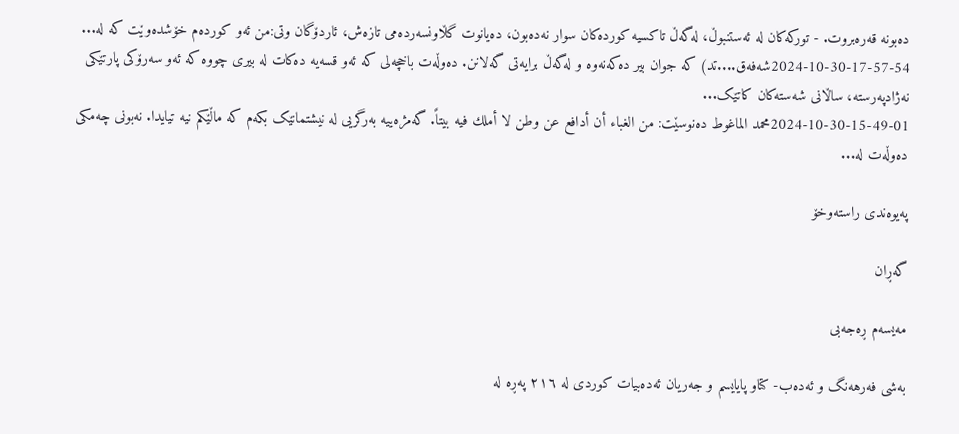دەبونە قەرەبروت. - توركەكان لە ئەستنبوڵ، لەگەڵ تاكسیە كوردەكان سوار نەدەبون، دەیانوت گڵاونسەردەمی تازەش، ئاردۆگان وتی:من ئەو كوردەم خۆشدەوێت كە لە...
2024-10-30-17-57-54شەفەق....تد) کە جوان بیر دەکەنەوە و لەگەڵ برایەتی گەلانن. دەوڵەت باخچەلی کە ئەو قسەیە دەکات لە بیری چووە کە ئەو سەرۆکی پارتێکی نەژادپەرستە، ساڵانی شەستەکان کاتێک...
2024-10-30-15-49-01محمد الماغوط دەنوسێت: من الغباء أن أدافع عن وطن لا أملك فيه بيتاً. گەمژەییە بەرگریی لە نیشتمانێک بکەم کە ماڵێکم نیە تیایدا. نەبونی چەمکی دەوڵەت لە...

په‌یوه‌ندی راسته‌وخۆ

گه‌ڕان

مەیسەم ڕەجەبی

بەشی فەرهەنگ و ئەدەب- کتاو پایایسم و جەریان ئەدەبیات کوردی لە ۲۱٦ پەڕە لە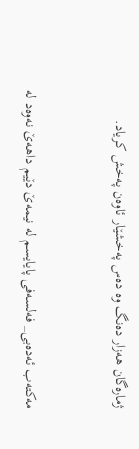ژمارەگان هەزار دەنگ وە دەس پەخشێار ئاوەن پەخش کریاد.


مەکتەب ئەدەبی_ فەلسەفی پایایسم لە نیمەێ دێیم داهەێ نەوەد لە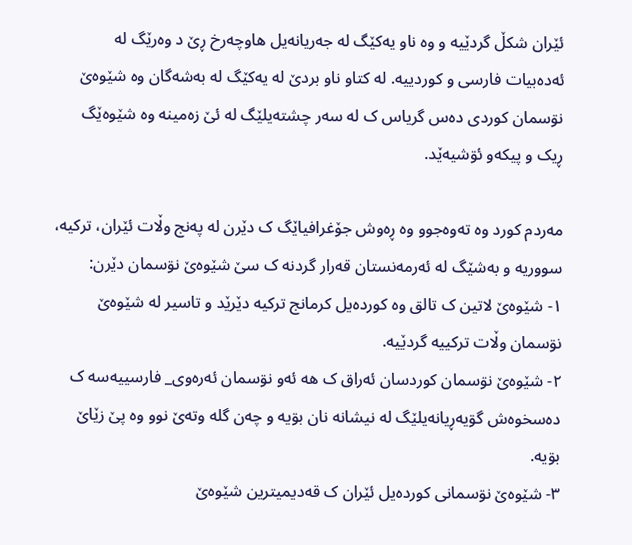ئێران شکڵ گردێیە و وە ناو یەکێگ لە جەریانەیل هاوچەرخ ڕێ د وەرێگ لە ئەدەبیات فارسی و کوردییە. لە کتاو ناو بردێ لە یەکێگ لە بەشەگان وە شێوەێ نۊسمان کوردی دەس گریاس ک لە سەر چشتەیلێگ لە ئێ زەمینە وە شێوەێگ ڕیک و پیکەو ئۊشیەێد.

مەردم کورد وە تەوەجوو وە ڕەوش جۆغرافیاێگ ک دێرن لە پەنج وڵات ئێران، ترکیە، سووریە و بەشێگ لە ئەرمەنستان قەرار گردنە ک سێ شێوەێ نۊسمان دێرن:
۱- شێوەێ لاتین ک تالق وە کوردەیل کرمانج ترکیە دێرێد و تاسیر لە شێوەێ نۊسمان وڵات ترکییە گردێیە.
۲- شێوەێ نۊسمان کوردسان ئەراق ک هە ئەو نۊسمان ئەرەوی_ فارسییەسە ک دەسخوەش گۊیەڕیانەیلێگ لە نیشانە نان بۊیە و چەن گلە وتەێ نوو وە پێ زێاێ بۊیە.
۳- شێوەێ نۊسمانی کوردەیل ئێران ک قەدیمیترین شێوەێ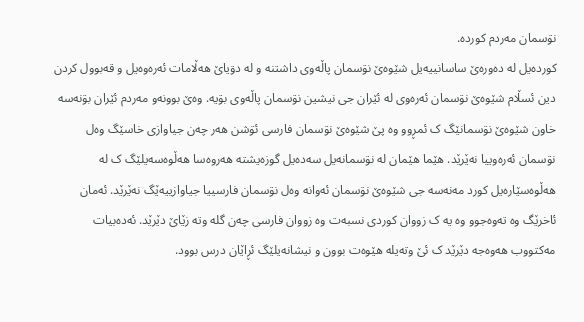نۊسمان مەردم کوردە.
کوردەیل لە دەورەێ ساسانییەیل شێوەێ نۊسمان پاڵەوی داشتنە و لە دۊیاێ هەڵامات ئەرەوەیل و قەبوول کردن دین ئسڵام شێوەێ نۊسمان ئەرەوی لە ئێران جی نیشین نۊسمان پاڵەوی بۊیە. وەێ بوونەو مەردم ئێران بۊنەسە خاون شێوەێ نۊسمانێگ ک ئمڕوو وە پێ شێوەێ نۊسمان فارسی ئۊشن هەر چەن جیاوازی خاسێگ وەل نۊسمان ئەرەوییا نەێرێد. هێما هێمان لە نۊسمانەیل سەدەیل گوزەیشتە هەروەسا هەڵوەسەیلێگ ک لە هەڵوەسێارەیل کورد مەنەسە جی شێوەێ نۊسمان ئەوانە وەل نۊسمان فارسییا جیاوازییەێگ نەێرێد. ئەمان ئاخرێگ وە تەوەجوو وە یە ک زووان کوردی نسبەت وە زووان فارسی چەن گلە وتە زێاێ دێرێد. ئەدەبیات مەکتووب هەوەجە دێرێد ک ئێ وتەیلە هێوەت بوون و نیشانەیلێگ ئڕاێان درس بوود.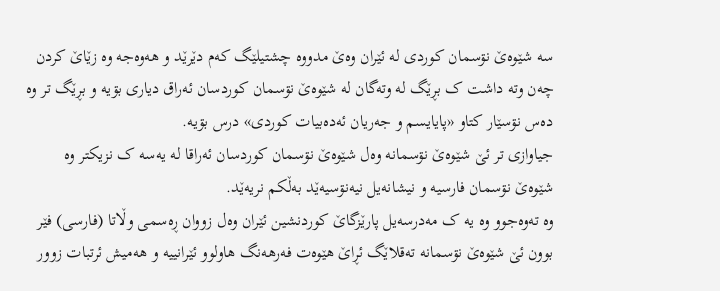سە شێوەێ نۊسمان کوردی لە ئێران وەێ مدووە چشتیلێگ کەم دێرێد و هەوەجە وە زێاێ کردن چەن وتە داشت ک بڕێگ لە وتەگان لە شێوەێ نۊسمان کوردسان ئەراق دیاری بۊیە و بڕێگ تر وە دەس نۊسێار کتاو «پایایسم و جەریان ئەدەبیات کوردی» درس بۊیە.
جیاوازی تر ئێ شێوەێ نۊسمانە وەل شێوەێ نۊسمان کوردسان ئەراقا لە یەسە ک نزیکتر وە شێوەێ نۊسمان فارسیە و نیشانەیل نیەنۊسیەێد بەڵکم نریەێد.
وە تەوەجوو وە یە ک مەدرسەیل پارێزگاێ کوردنشین ئێران وەل زووان ڕەسمی وڵاتا (فارسی) فێر بوون ئێ شێوەێ نۊسمانە تەقلاێگ ئڕاێ هێوەت فەرهەنگ هاولوو ئێرانییە و هەمیش ئرتبات زوور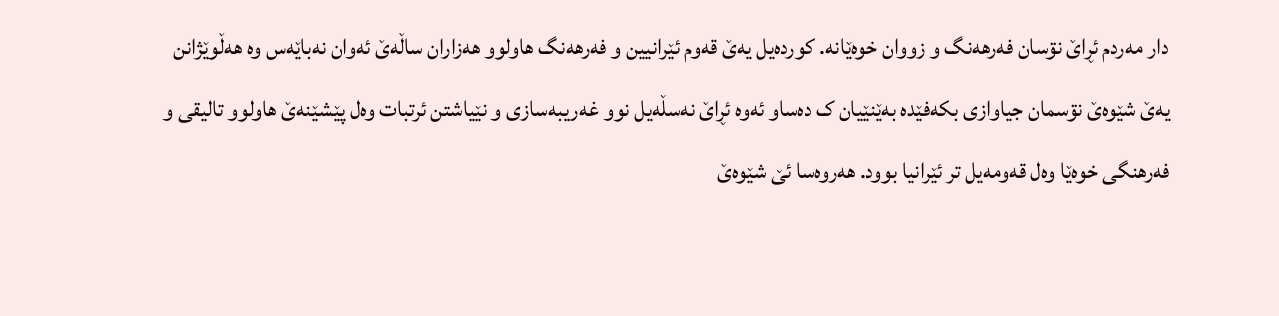دار مەردم ئڕاێ نۊسان فەرهەنگ و زووان خوەێانە. کوردەیل یەێ قەوم ئێرانیین و فەرهەنگ هاولوو هەزاران ساڵەێ ئەوان نەباێەس وە هەڵوێژانن یەێ شێوەێ نۊسمان جیاوازی بکەفێدە بەێنێیان ک دەساو ئەوە ئڕاێ نەسڵەیل نوو غەریبەسازی و نێیاشتن ئرتبات وەل پێشێنەێ هاولوو تالیقی و فەرهنگی خوەێا وەل قەومەیل تر ئێرانیا بوود. هەروەسا ئێ شێوەێ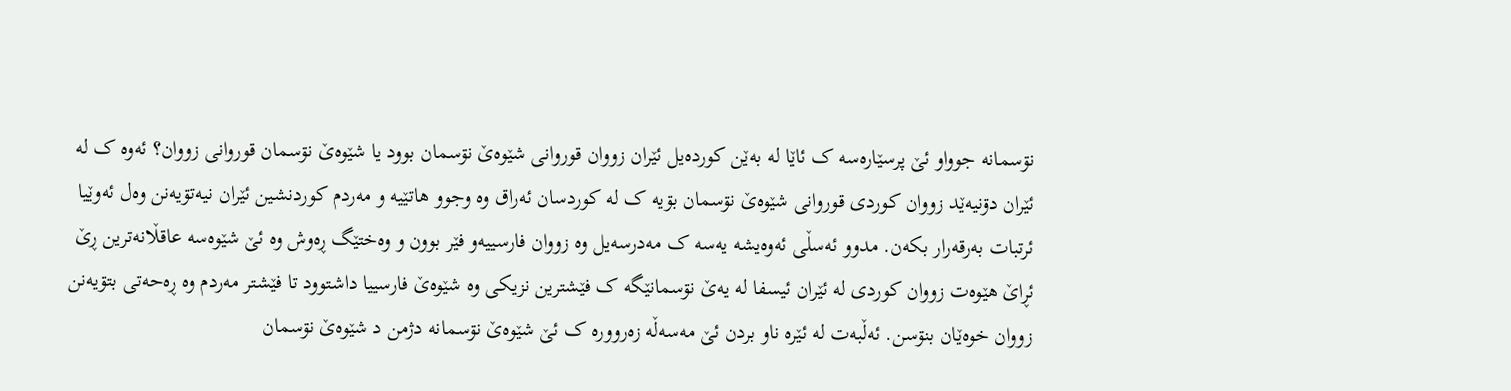نۊسمانە جوواو ئێ پرسێارەسە ک ئاێا لە بەێن کوردەیل ئێران زووان قوروانی شێوەێ نۊسمان بوود یا شێوەێ نۊسمان قوروانی زووان؟ ئەوە ک لە ئێران دۊنیەێد زووان کوردی قوروانی شێوەێ نۊسمان بۊیە ک لە کوردسان ئەراق وە وجوو هاتێیە و مەردم کوردنشین ئێران نیەتۊیەنن وەل ئەوێیا ئرتبات بەرقەرار بکەن. مدوو ئەسڵی ئەوەیشە یەسە ک مەدرسەیل وە زووان فارسییەو فێر بوون و وەختێگ ڕەوش وە ئێ شێوەسە عاقڵانەترین ڕێ ئڕاێ هێوەت زووان کوردی لە ئێران ئیسفا لە یەێ نۊسمانێگە ک فێشترین نزیکی وە شێوەێ فارسییا داشتوود تا فێشتر مەردم وە ڕەحەتی بتۊیەنن زووان خوەێان بنۊسن. ئەڵبەت لە ئێرە ناو بردن ئێ مەسەڵە زەروورە ک ئێ شێوەێ نۊسمانە دژمن د شێوەێ نۊسمان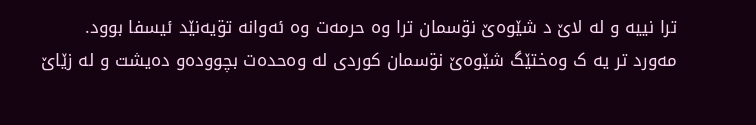ترا نییە و لە لاێ د شێوەێ نۊسمان ترا وە حرمەت وە ئەوانە تۊیەنێد ئیسفا بوود. مەورد تر یە ک وەختێگ شێوەێ نۊسمان کوردی لە وەحدەت بچوودەو دەیشت و لە زێاێ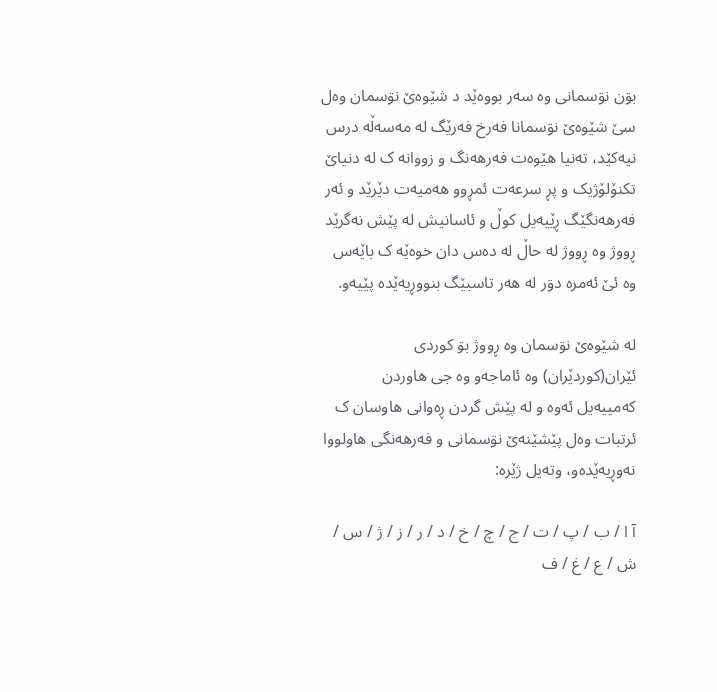بۊن نۊسمانی وە سەر بووەێد د شێوەێ نۊسمان وەل سێ شێوەێ نۊسمانا فەرخ فەرێگ لە مەسەڵە درس نیەکێد، تەنیا هێوەت فەرهەنگ و زووانە ک لە دنیاێ تکنۆلۆژیک و پڕ سرعەت ئمڕوو هەمیەت دێرێد و ئەر فەرهەنگێگ ڕێیەیل کوڵ و ئاسانیش لە پێش نەگرێد ڕووژ وە ڕووژ لە حاڵ لە دەس دان خوەێە ک باێەس وە ئێ ئەمرە دۊر لە هەر تاسبێگ بنووڕیەێدە پێیەو.

لە شێوەێ نۊسمان وە ڕووژ بۊ کوردی ئێران(کوردێران) وە ئاماجەو وە جی هاوردن کەمییەیل ئەوە و لە پێش گردن ڕەوانی هاوسان ک ئرتبات وەل پێشێنەێ نۊسمانی و فەرهەنگی هاولووا نەوڕیەێدەو، وتەیل ژێرە:

آ ا / ب / پ / ت / ج / چ / خ / د / ر / ز / ژ / س / ش / ع / غ / ف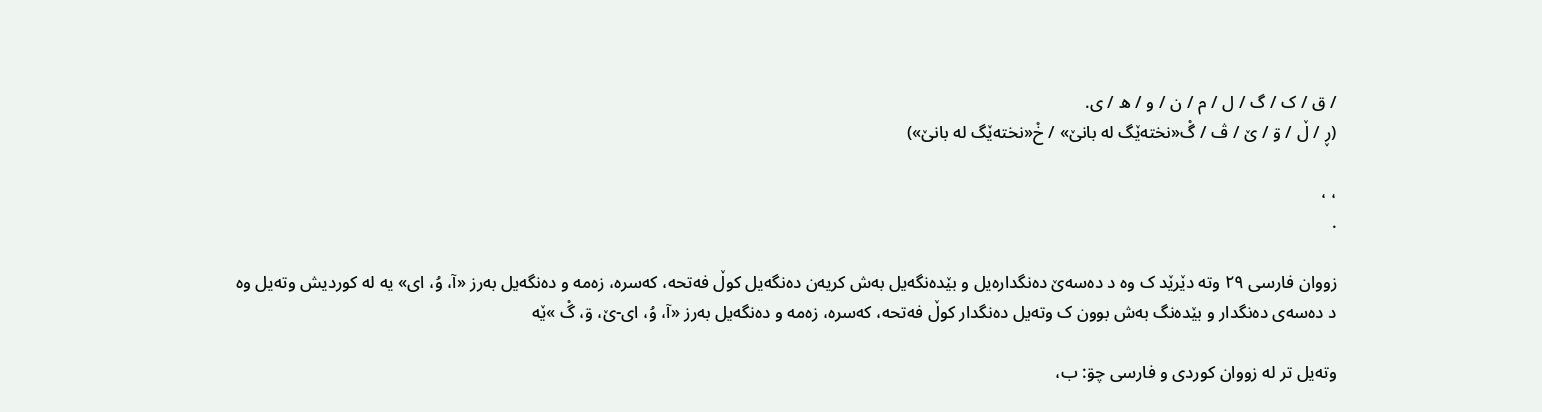/ ق / ک / گ / ل / م / ن / و / ه / ی.
(ڕ / ڵ / ۊ / ێ / ڤ / گْ«نختەێگ لە بانێ» / خْ«نختەێگ لە بانێ»)

، ،
.

زووان فارسی ۲۹ وتە دێرێد ک وە د دەسەێ دەنگدارەیل و بێدەنگەیل بەش کریەن دەنگەیل کوڵ فەتحە، کەسرە، زەمە و دەنگەیل بەرز «آ، وُ، ای» یە لە کوردیش وتەیل وە د دەسەی دەنگدار و بێدەنگ بەش بوون ک وتەیل دەنگدار کوڵ فەتحە، کەسرە، زەمە و دەنگەیل بەرز «آ، وُ، ای-ێ، ۊ، گْ »ێە

وتەیل تر لە زووان کوردی و فارسی چۊ: ب،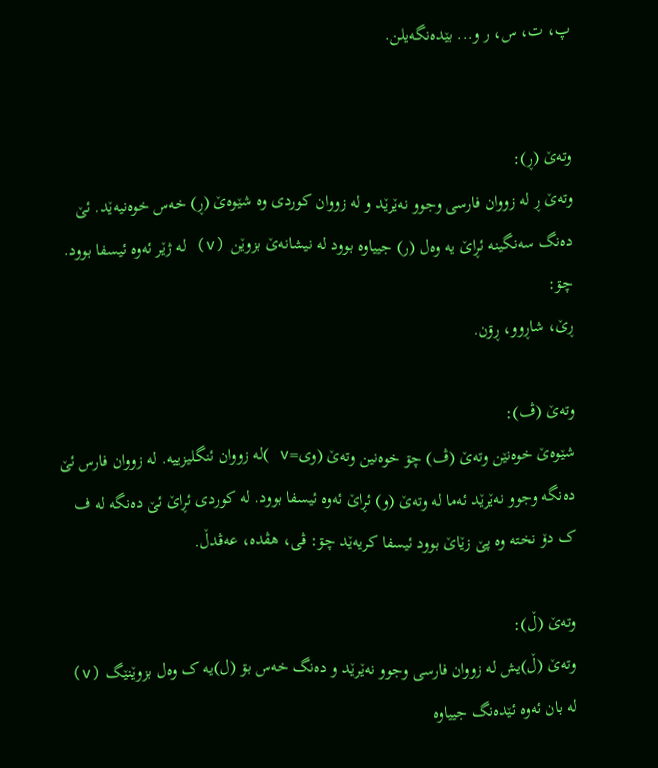پ، ت، س، ر و... بێدەنگەیلن.


وتەێ (ڕ):
وتەێ ڕ لە زووان فارسی وجوو نەێرێد و لە زووان کوردی وە شێوەێ (ڕ) خەس خوەنیەێد. ئێ دەنگ سەنگینە ئڕاێ یە وەل (ر) جییاوە بوود لە نیشانەێ بزوێن (v) لە ژێر ئەوە ئیسفا بوود. چۊ:
ڕێ، شاڕوو، ڕۊن.

وتەێ (ڤ):
شێوەێ خوەنێن وتەێ (ڤ) چۊ خوەنین وتەێ (وی=v )لە زووان ئنگلیزییە. لە زووان فارس ئێ دەنگە وجوو نەێرێد ئەما لە وتەێ (و) ئڕاێ ئەوە ئیسفا بوود. لە کوردی ئڕاێ ئێ دەنگە لە ف ک دۆ نختە وە پێ زێاێ بوود ئیسفا کریەێد چۊ: ڤی، هڤدە، عەڤدڵ.

وتەێ (ڵ):
وتەێ (ڵ)یش لە زووان فارسی وجوو نەێرێد و دەنگ خەس بۊ (ل)یە ک وەل بزوێنێگ (v) لە بان ئەوە ئێدەنگ جییاوە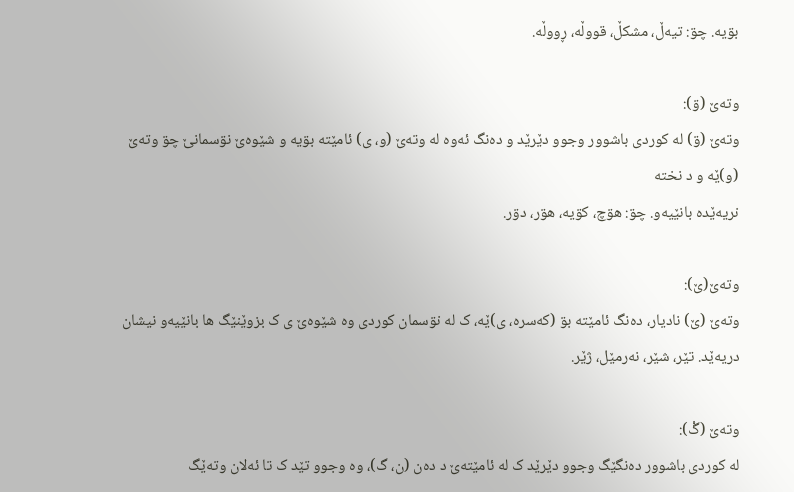بۊیە. چۊ: تیەڵ، مشکڵ، قووڵە، ڕووڵە.

وتەێ (ۊ):
وتەێ (ۊ) لە کوردی باشوور وجوو دێرێد و دەنگ ئەوە لە وتەێ (و، ی) ئامێتە بۊیە و شێوەێ نۊسمانێ چۊ وتەێ (و)ێە و د نختە
نریەێدە بانێیەو. چۊ: هۊچ، کۊیە، هۊر، دۊر.

وتەێ(ێ):
وتەێ (ێ) نادیار، دەنگ ئامێتە بۊ (کەسرە، ی)ێە، ک لە نۊسمان کوردی وە شێوەێ ی ک بزوێنێگ ها بانێیەو نیشان دریەێد. تێر، شێر، نەرمێل، ژێر.

وتەێ (گْ):
لە کوردی باشوور دەنگێگ وجوو دێرێد ک لە ئامێتەێ د دەن (ن، گ)، وە وجوو تێد ک تا ئەلان وتەێگ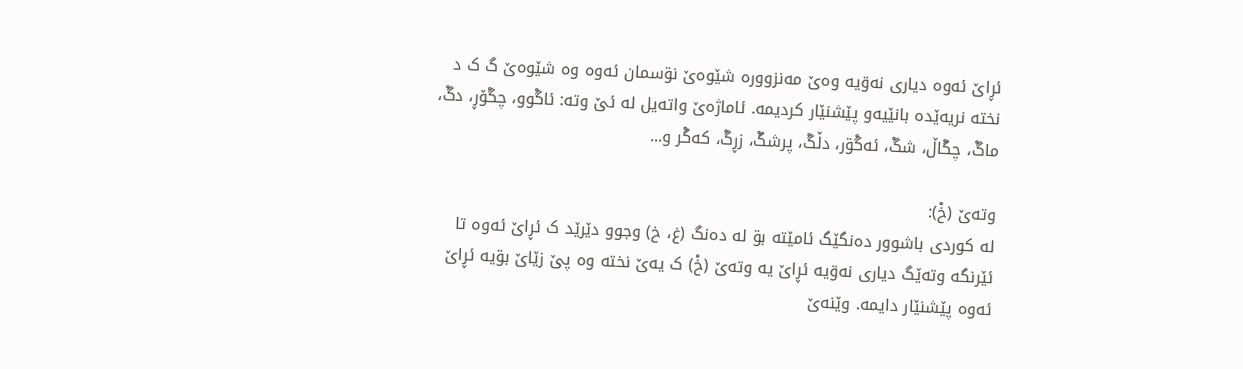ئڕاێ ئەوە دیاری نەۊیە وەێ مەنزوورە شێوەێ نۊسمان ئەوە وە شێوەێ گ ک د نختە نریەێدە بانێیەو پێشنێار کردیمە. ئاماژەێ واتەیل لە ئێ وتە: ئاگْوو، چگْۆڕ، دگْ، ماگْ، چگْاڵ، شگْ، ئەگْۊر، دڵگْ، پرشگْ، زڕگْ، کەگْر و...

وتەێ (خْ):
لە کوردی باشوور دەنگێگ ئامێتە بۊ لە دەنگ (غ، خ) وجوو دێرێد ک ئڕاێ ئەوە تا ئێرنگە وتەێگ دیاری نەۊیە ئڕاێ یە وتەێ (خْ) ک یەێ نختە وە پێ زێاێ بۊیە ئڕاێ ئەوە پێشنێار دایمە. وێنەێ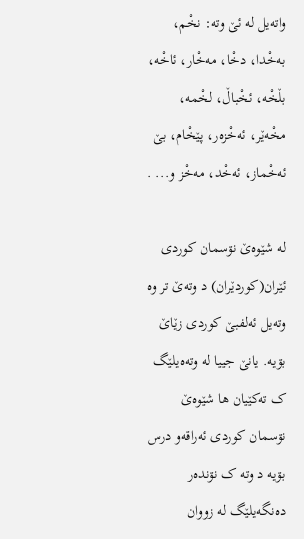واتەیل لە ئێ وتە: نخْم، بەخْدا، دخْا، مەخْار، ئاخْە، بڵخْە، ئخْباڵ، لخْمە، مخْەێر، ئەخْزەر، پێخْام، بێ ئەخْماز، ئەخْد، مەخْز و... .

لە شێوەێ نۊسمان کوردی ئێران(کوردێران) د وتەێ تر وە وتەیل ئەلفبێ کوردی زێاێ بۊیە. یانێ جییا لە وتەەیلێگ ک تەکێیان ها شێوەێ نۊسمان کوردی ئەراقەو درس بۊیە د وتە ک نۊندەر دەنگەیلێگ لە زووان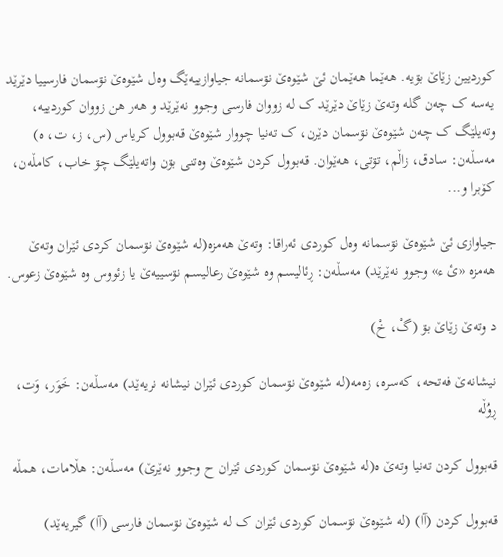کوردیین زێاێ بۊیە. هەێما هەێمان ئێ شێوەێ نۊسمانە جیاوازییەێگ وەل شێوەێ نۊسمان فارسییا دێرێد یەسە ک چەن گلە وتەێ زێاێ دێرێد ک لە زووان فارسی وجوو نەێرێد و هەر هن زووان کوردییە، وتەیلێگ ک چەن شێوەێ نۊسمان دێرن، ک تەنیا چووار شێوەێ قەبوول کریاس (س، ز، ت، ه) مەسڵەن: سادق، زاڵم، تۊتی، هەێوان. قەبوول کردن شێوەێ وەتنی بۊن واتەیلێگ چۊ خاب، کامڵەن، کۆبرا و...

جیاوازی ئێ شێوەێ نۊسمانە وەل کوردی ئەراقا: وتەێ هەمزه(لە شێوەێ نۊسمان کردی ئێران وتەێ هەمزە «ئ ء» وجوو نەێرێد) مەسڵەن: ڕئالیسم وە شێوەێ رعالیسم نۊسییەێ یا زئووس وە شێوەێ زعوس.

د وتەێ زێاێ بۊ (گْ، خْ)

نیشانەێ فەتحە، کەسرە، زەمە(لە شێوەێ نۊسمان کوردی ئێران نیشانە نریەێد) مەسڵەن: خَوَر، وَت، ڕوُڵە

قەبوول کردن تەنیا وتەێ ه(لە شێوەێ نۊسمان کوردی ئێران ح وجوو نەێرێ) مەسڵەن: هڵامات، همڵە

قەبوول کردن (آا) (لە شێوەێ نۊسمان کوردی ئێران ک لە شێوەێ نۊسمان فارسی (آا) گیریەێد)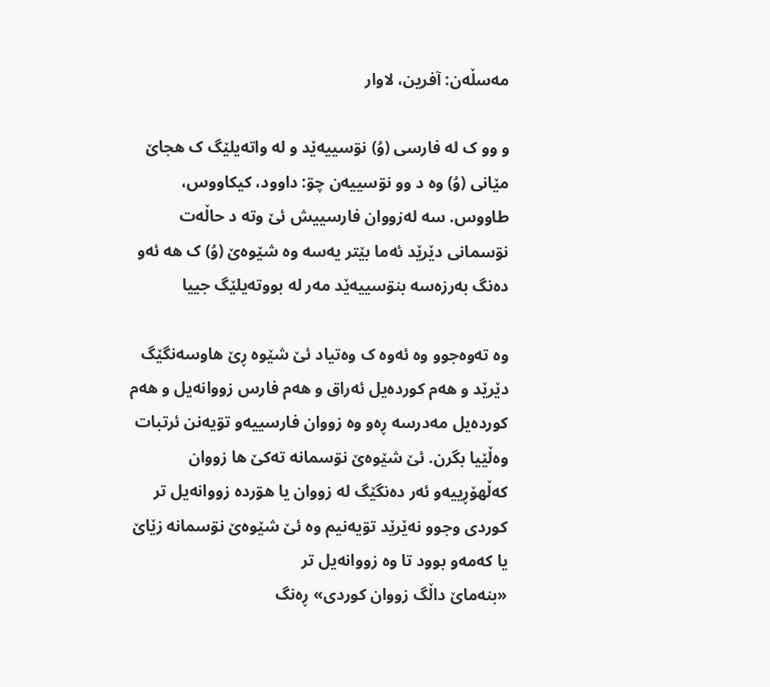مەسڵەن: آفرین، لاوار

و وو ک لە فارسی (وُ) نۊسییەێد و لە واتەیلێگ ک هجاێ مێانی (وُ) وە د وو نۊسییەن چۊ: داوود، کیکاووس، طاووس. سە لەزووان فارسییش ئێ وتە د حاڵەت نۊسمانی دێرێد ئەما بێتر یەسە وە شێوەێ (وُ) ک هە ئەو دەنگ بەرزەسە بنۊسییەێد مەر لە بووتەیلێگ جییا

وە تەوەجوو وە ئەوە ک وەتیاد ئێ شێوە ڕێ هاوسەنگێگ دێرێد و هەم کوردەیل ئەراق و هەم فارس زووانەیل و هەم کوردەیل مەدرسە ڕەو وە زووان فارسییەو تۊیەنن ئرتبات وەڵێیا بگرن. ئێ شێوەێ نۊسمانە تەکێ ها زووان کەڵهۆڕییەو ئەر دەنگێگ لە زووان یا هۊردە زووانەیل تر کوردی وجوو نەێرێد تۊیەنیم وە ئێ شێوەێ نۊسمانە زێاێ یا کەمەو بوود تا وە زووانەیل تر
«بنەماێ داڵگ زووان کوردی» ڕەنگ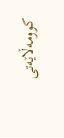کوومەڵاێەتی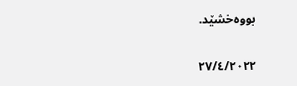بووەخشێد.

٢٧/٤/٢٠٢٢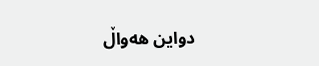دواین هه‌واڵ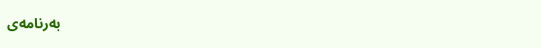به‌رنامه‌ی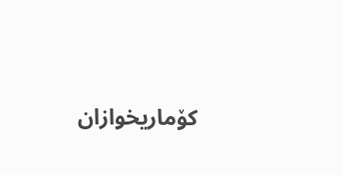کۆماریخوازان